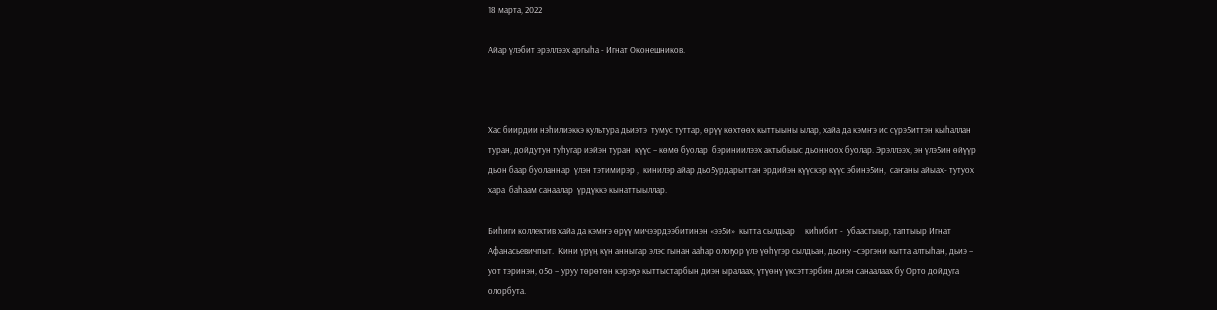18 марта, 2022

Айар үлэбит эрэллээх аргыһа - Игнат Оконешников.



Хас биирдии нэһилиэккэ культура дьиэтэ  тумус туттар, өрүү көхтөөх кыттыыны ылар, хайа да кэмҥэ ис сүрэ5иттэн кыһаллан туран, дойдутун туһугар иэйэн туран  күүс – көмө буолар  бэриниилээх актыбыыс дьонноох буолар. Эрэллээх, эн үлэ5ин өйүүр дьон баар буоланнар  үлэн тэтимирэр ,  кинилэр айар дьо5урдарыттан эрдийэн күүскэр күүс эбинэ5ин,  саҥаны айыах- тутуох хара  баһаам санаалар  үрдүккэ кынаттыыллар.

Биһиги коллектив хайа да кэмҥэ өрүү мичээрдээбитинэн «ээ5и»  кытта сылдьар     киһибит -  убаастыыр, таптыыр Игнат Афанасьевичпыт.  Кини үрүӊ күн анныгар элэс гынан ааһар олоҕор үлэ үөһүгэр сылдьан, дьону –сэргэни кытта алтыһан, дьиэ – уот тэринэн, о5о – уруу төрөтөн кэрэҕэ кыттыстарбын диэн ыралаах, үтүөнү үксэттэрбин диэн санаалаах бу Орто дойдуга олорбута.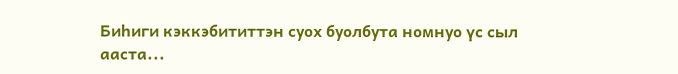Биһиги кэккэбититтэн суох буолбута номнуо үс сыл ааста...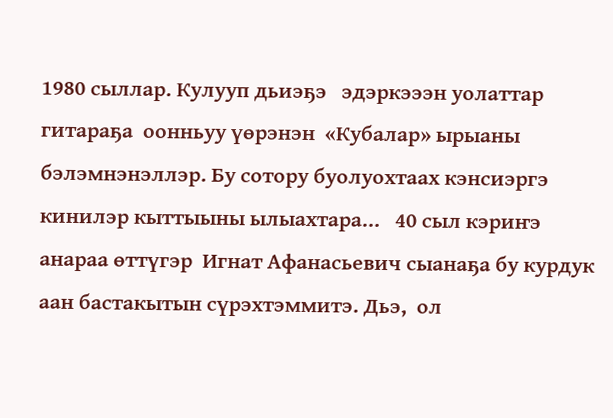1980 сыллар. Кулууп дьиэҕэ   эдэркэээн уолаттар  гитараҕа  оонньуу үөрэнэн  «Кубалар» ырыаны бэлэмнэнэллэр. Бу сотору буолуохтаах кэнсиэргэ кинилэр кыттыыны ылыахтара…   40 сыл кэриҥэ анараа өттүгэр  Игнат Афанасьевич сыанаҕа бу курдук  аан бастакытын сүрэхтэммитэ. Дьэ,  ол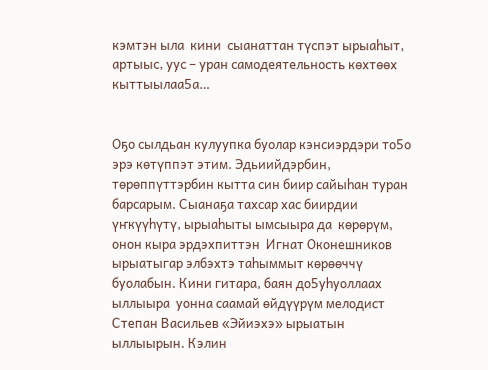кэмтэн ыла  кини  сыанаттан түспэт ырыаһыт, артыыс, уус – уран самодеятельность көхтөөх кыттыылаа5а…


Оҕо сылдьан кулуупка буолар кэнсиэрдэри то5о эрэ көтүппэт этим. Эдьиийдэрбин, төрөппүттэрбин кытта син биир сайыһан туран барсарым. Сыанаҕа тахсар хас биирдии үҥкүүһүтү, ырыаһыты ымсыыра да  көрөрүм, онон кыра эрдэхпиттэн  Игнат Оконешников ырыатыгар элбэхтэ таһыммыт көрөөччү буолабын. Кини гитара, баян до5уһуоллаах  ыллыыра  уонна саамай өйдүүрүм мелодист Степан Васильев «Эйиэхэ» ырыатын ыллыырын. Кэлин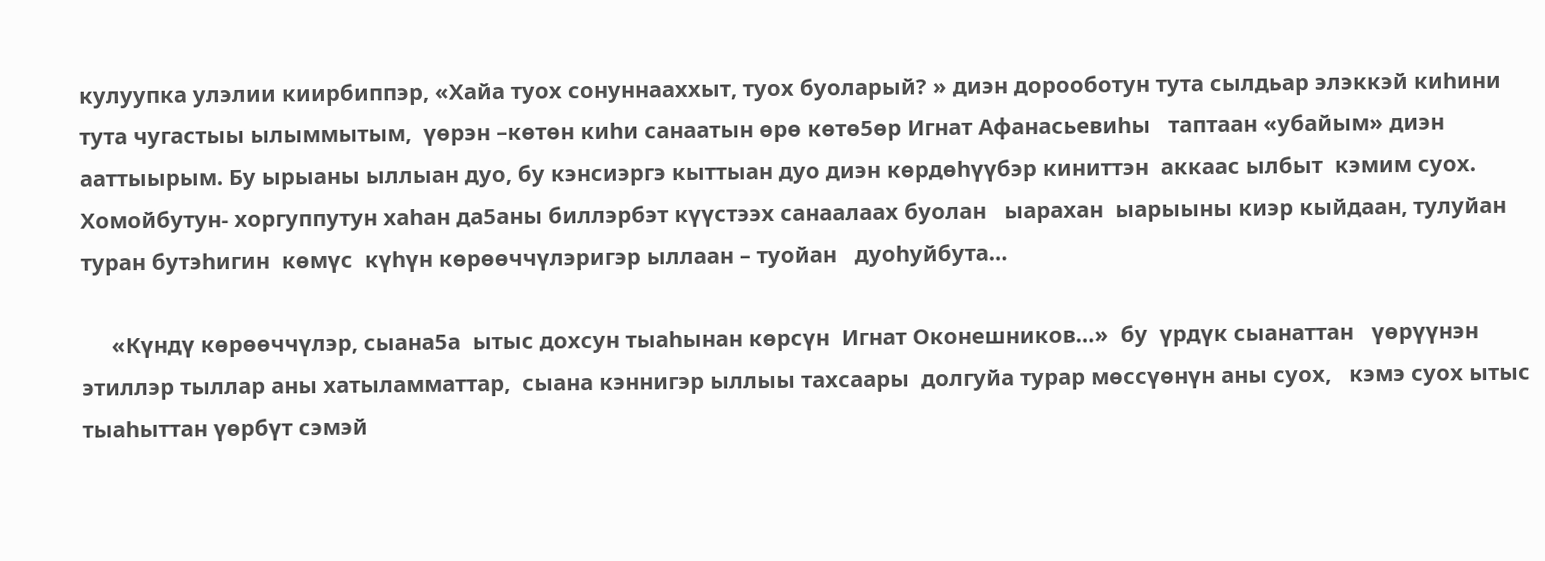кулуупка улэлии киирбиппэр, «Хайа туох сонуннааххыт, туох буоларый? » диэн дорооботун тута сылдьар элэккэй киһини тута чугастыы ылыммытым,  үөрэн –көтөн киһи санаатын өрө көтө5өр Игнат Афанасьевиһы   таптаан «убайым» диэн ааттыырым. Бу ырыаны ыллыан дуо, бу кэнсиэргэ кыттыан дуо диэн көрдөһүүбэр киниттэн  аккаас ылбыт  кэмим суох. Хомойбутун- хоргуппутун хаһан да5аны биллэрбэт күүстээх санаалаах буолан   ыарахан  ыарыыны киэр кыйдаан, тулуйан туран бутэһигин  көмүс  күһүн көрөөччүлэригэр ыллаан – туойан   дуоһуйбута…

     «Күндү көрөөччүлэр, сыана5а  ытыс дохсун тыаһынан көрсүн  Игнат Оконешников…»  бу  үрдүк сыанаттан   үөрүүнэн этиллэр тыллар аны хатыламматтар,  сыана кэннигэр ыллыы тахсаары  долгуйа турар мөссүөнүн аны суох,   кэмэ суох ытыс тыаһыттан үөрбүт сэмэй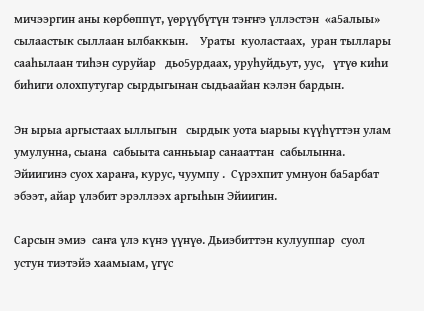мичээргин аны көрбөппүт, үөрүүбүтүн тэҥҥэ үллэстэн  «а5алыы»  сылаастык сыллаан ылбаккын.    Ураты  куоластаах,  уран тыллары  сааһылаан тиһэн суруйар   дьо5урдаах, уруһуйдьут, уус,   үтүө киһи биһиги олохпутугар сырдыгынан сыдьаайан кэлэн бардын.

Эн ырыа аргыстаах ыллыгын   сырдык уота ыарыы күүһүттэн улам  умулунна, сыана  сабыыта санньыар санааттан  сабылынна. Эйиигинэ суох хараҥа, курус, чуумпу .  Сүрэхпит умнуон ба5арбат эбээт, айар үлэбит эрэллээх аргыһын Эйиигин.

Сарсын эмиэ  саҥа үлэ күнэ үүнүө. Дьиэбиттэн кулууппар  суол устун тиэтэйэ хаамыам, үгүс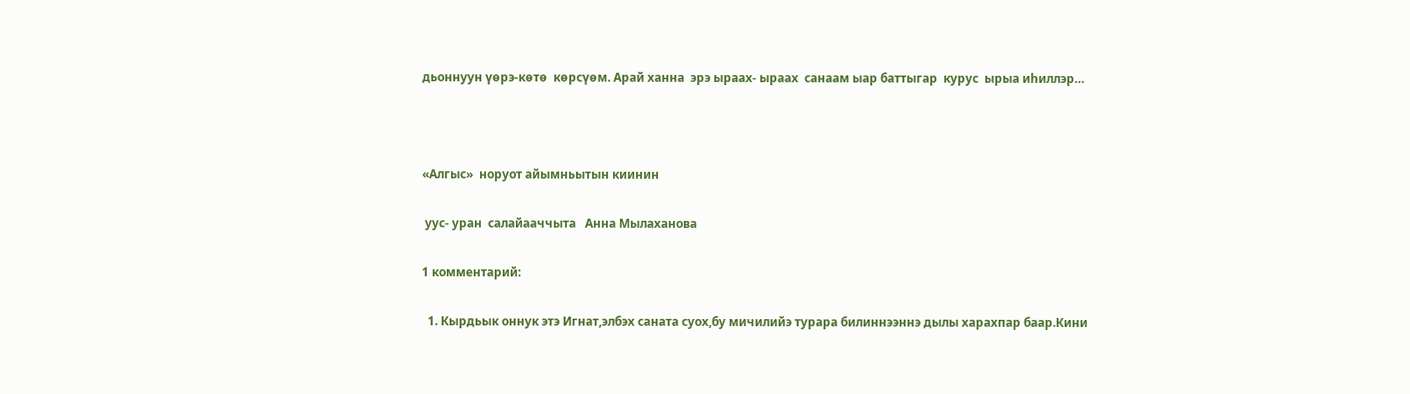дьоннуун үөрэ-көтө  көрсүөм. Арай ханна  эрэ ыраах- ыраах  санаам ыар баттыгар  курус  ырыа иһиллэр…



«Алгыс»  норуот айымньытын киинин

 уус- уран  салайааччыта   Анна Мылаханова

1 комментарий:

  1. Кырдьык оннук этэ Игнат,элбэх саната суох,бу мичилийэ турара билиннээннэ дылы харахпар баар.Кини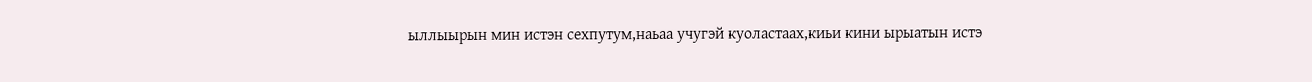ыллыырын мин истэн сехпутум,наьаа учугэй куоластаах,киьи кини ырыатын истэ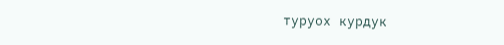туруох курдук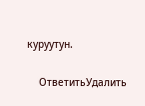куруутун.

    ОтветитьУдалить